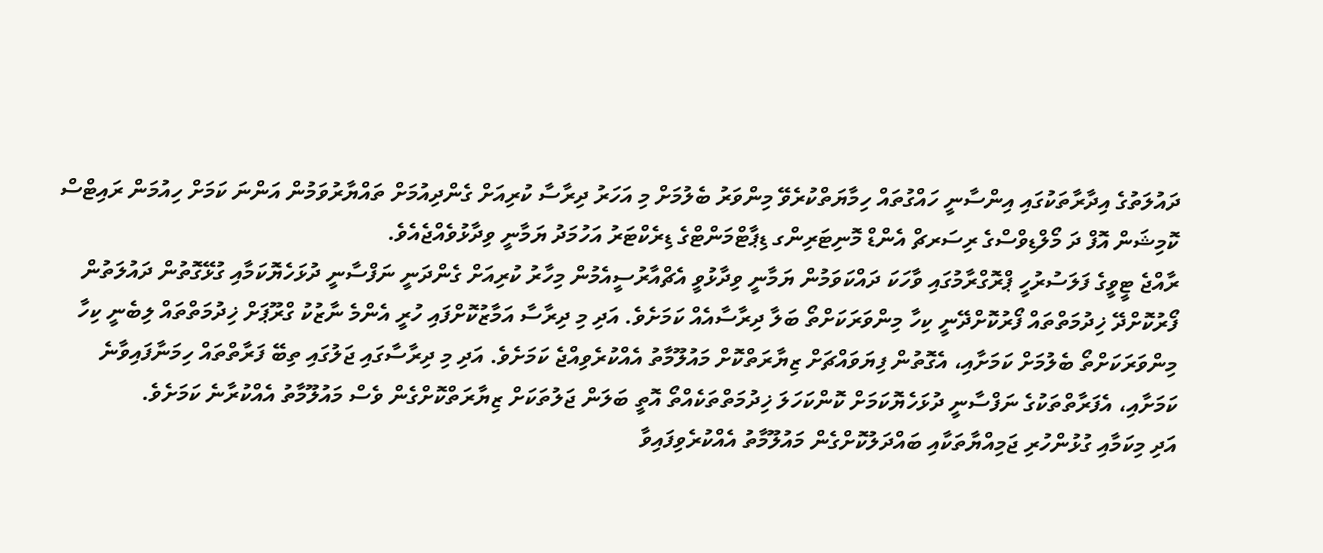ދައުލަތުގެ އިދާރާތަކުގައި އިންސާނީ ހައްގުތައް ހިމާޔަތްކުރެވޭ މިންވަރު ބެލުމަށް މި އަހަރު ދިރާސާ ކުރިއަށް ގެންދިއުމަށް ތައްޔާރުވަމުން އަންނަ ކަމަށް ހިއުމަން ރައިޓްސް ކޮމިޝަން އޮފް ދަ މޯލްޑިވްސްގެ ރިސަރޗް އެންޑް މޮނިޓަރިންގ ޑިޕާޓްމަންޓްގެ ޑިރެކްޓަރު އަހުމަދު ޔަމާނީ ވިދާޅުވެއްޖެއެވެ.
ރާއްޖެ ޓީވީގެ ފަލަސުރުހީ ޕްރޮގްރާމުގައި ވާހަކަ ދައްކަވަމުން ޔަމާނީ ވިދާޅުވީ އެޗްއާރުސީއެމުން މިހާރު ކުރިއަށް ގެންދަނީ ނަފްސާނީ ދުޅަހެޔޮކަމާއި ގުޅޭގޮތުން ދައުލަތުން ފޯރުކޮށްދޭ ޚިދުމަތްތައް ފޯރުކޮށްދޭނީ ކިހާ މިންވަރަކަށްތޯ ބަލާ ދިރާސާއެއް ކަމަށެވެ. އަދި މި ދިރާސާ އަމާޒުކޮށްފައި ހުރީ އެންމެ ނާޒުކު ގްރޫޕަށް ޚިދުމަތްތައް ލިބެނީ ކިހާ މިންވަރަކަށްތޯ ބެލުމަށް ކަމަށާއި، އެގޮތުން ފިޔަވައްޗަށް ޒިޔާރަތްކޮށް މައުލޫމާތު އެއްކުރެވިއްޖެ ކަމަށެވެ. އަދި މި ދިރާސާގައި ޖަލުގައި ތިބޭ ފަރާތްތައް ހިމަނާފައިވާނެ ކަމަށާއި، އެފަރާތްތަކުގެ ނަފްސާނީ ދުޅަހެޔޮކަމަށް ކޮންކަހަލަ ޚިދުމަތްތަކެއްތޯ އޮތީ ބަލަން ޖަލުތަކަށް ޒިޔާރަތްކޮށްގެން ވެސް މައުލޫމާތު އެއްކުރާނެ ކަމަށެވެ.
އަދި މިކަމާއި ގުޅުންހުރި ޖަމިއްޔާތަކާއި ބައްދަލުކޮށްގެން މައުލޫމާތު އެއްކުރެވިފައިވާ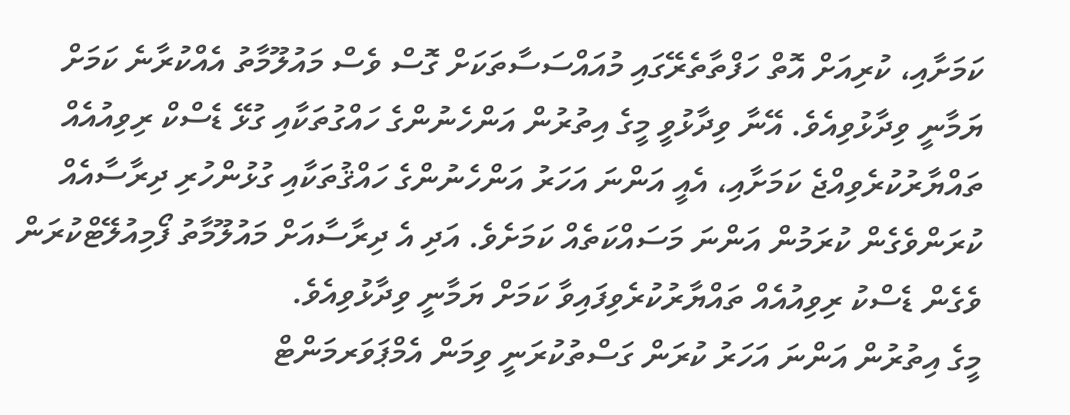ކަމަށާއި، ކުރިއަށް އޮތް ހަފްތާތެރޭގައި މުއައްސަސާތަކަށް ގޮސް ވެސް މައުލޫމާތު އެއްކުރާނެ ކަމަށް ޔަމާނީ ވިދާޅުވިއެވެ. އޭނާ ވިދާޅުވީ މީގެ އިތުރުން އަންހެނުންގެ ހައްގުތަކާއި ގުޅޭ ޑެސްކް ރިވިއުއެއް ތައްޔާރުކުރެވިއްޖެ ކަމަށާއި، އެއީ އަންނަ އަހަރު އަންހެނުންގެ ހައްޤުތަކާއި ގުޅުންހުރި ދިރާސާއެއް ކުރަންވެގެން ކުރަމުން އަންނަ މަސައްކަތެއް ކަމަށެވެ. އަދި އެ ދިރާސާއަށް މައުލޫމާތު ފޯމިއުލޭޓްކުރަން ވެގެން ޑެސްކު ރިވިއުއެއް ތައްޔާރުކުރެވިފައިވާ ކަމަށް ޔަމާނީ ވިދާޅުވިއެވެ.
މީގެ އިތުރުން އަންނަ އަހަރު ކުރަން ގަސްތުކުރަނީ ވިމަން އެމްޕަވަރމަންޓް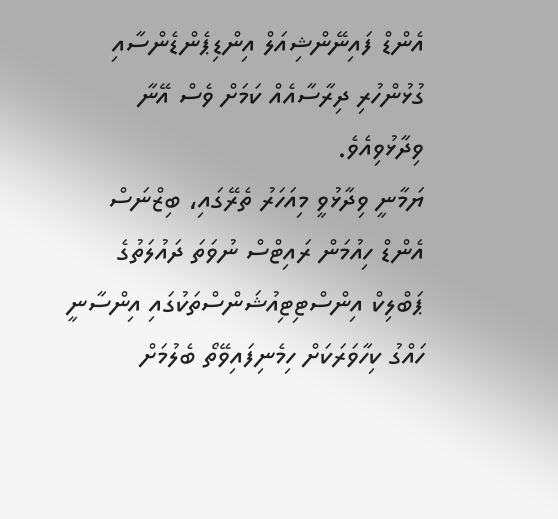އެންޑް ފައިނޭންޝިއަލް އިންޑިޕެންޑެންސާއި ގުޅުންހުރި ދިރާސާއެއް ކަމަށް ވެސް އޭނާ ވިދާޅުވިއެވެ.
ޔަމާނީ ވިދާޅުވީ މިއަހަރު ތެރޭގައި، ބިޒްނަސް އެންޑް ހިއުމަން ރައިޓްސް ނުވަތަ ދައުލަތުގެ ޕަބްލިކް އިންސްޓިޓިއުޝަންސްތަކުގައި އިންސާނީ ހައްގު ކިހާވަރަކަށް ހިމެނިފައިވޭތޯ ބެލުމަށް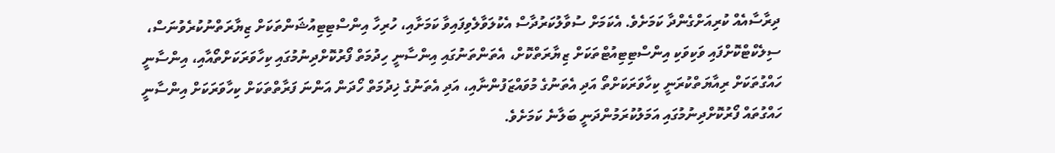ދިރާސާއެއް ކުރިއަށްގެންދާ ކަމަށެވެ. އެކަމަށް ސުވާލުކަރުދާސް އެކުލަވާލެވިފައިވާ ކަމަށާއި، ހުރިހާ އިންސްޓިޓިއުޝަންތަކަށް ޒިޔާރަތްނުކުރެވުނަސް، ސިލެކްޓްކޮށްފައި ވަކިވަކި އިންސްޓިޓިއުޓްތަކަށް ޒިޔާރަތްކޮށް، އެތަންތަނުގައި އިންސާނީ ހިދުމަތް ފޯރުކޮށްދިނުމުގައި ކިހާވަރަކަށްތޯއާއި، އިންސާނީ ހައްގުތަކަށް ރިއާޔަތްކުރަނީ ކިހާވަރަކަށްތޯ އަދި އެތަނުގެ މުވައްޒަފުންނާއި، އަދި އެތަނުގެ ޚިދުމަތް ހޯދަން އަންނަ ފަރާތްތަކަށް ކިހާވަރަކަށް އިންސާނީ ހައްގުތައް ފޯރުކޮށްދިނުމުގައި އަމަލުކުރަމުންދަނީ ބަލާނެ ކަމަށެވެ.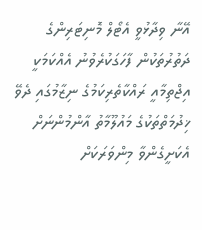އޭނާ ވިދާޅުވީ އެޓޯލް މޮނިޓަރިންގެ ދަތުރުތަކުން ފާހަގަކުރެވުނު އެއްކަމަކީ އިޖްތިމާއީ ރައްކާތެރިކަމުގެ ނިޒާމުގައި ދެވޭ ޚިދުމަތްތަކުގެ މައުލޫމާތު އާންމުންނަށް އެކަށީގެންވާ މިންވަރަކަށް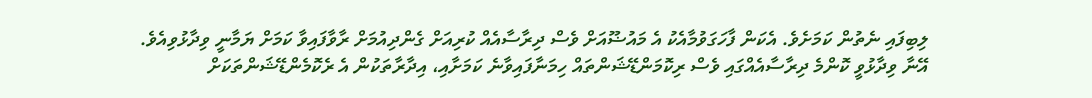ލިބިފައި ނެތުން ކަމަށެވެ. އެކަން ފާހަގަވުމާއެކު އެ މައުޟޫއަށް ވެސް ދިރާސާއެއް ކުރިއަށް ގެންދިއުމަށް ރާވާފައިވާ ކަމަށް ޔަމާނީ ވިދާޅުވިއެވެ.
އޭނާ ވިދާޅުވީ ކޮންމެ ދިރާސާއެއްގައި ވެސް ރިކޮމަންޑޭޝަންތައް ހިމަނާފައިވާނެ ކަމަށާއި، އިދާރާތަކުން އެ ރެކޮމެންޑޭޝަންތަކަށް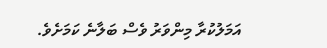އަމަލުކުރާ މިންވަރު ވެސް ބަލާނެ ކަމަށެވެ.